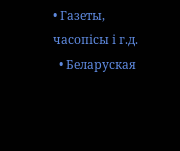• Газеты, часопісы і г.д.
  • Беларуская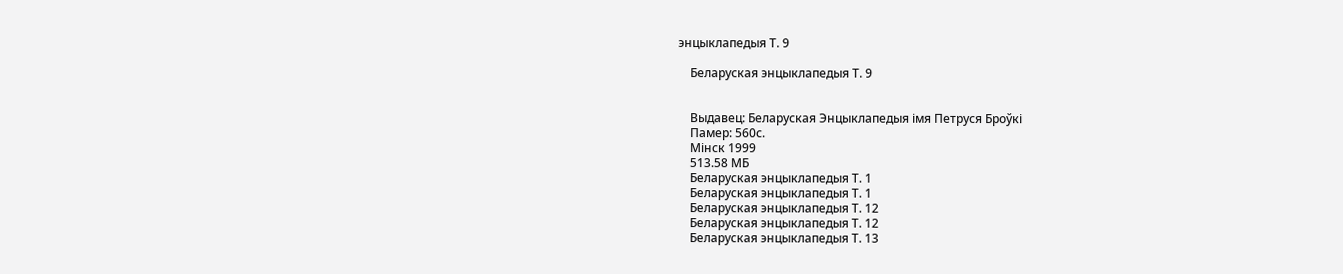энцыклапедыя Т. 9

    Беларуская энцыклапедыя Т. 9


    Выдавец: Беларуская Энцыклапедыя імя Петруся Броўкі
    Памер: 560с.
    Мінск 1999
    513.58 МБ
    Беларуская энцыклапедыя Т. 1
    Беларуская энцыклапедыя Т. 1
    Беларуская энцыклапедыя Т. 12
    Беларуская энцыклапедыя Т. 12
    Беларуская энцыклапедыя Т. 13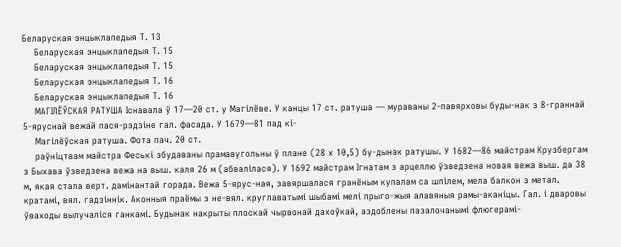Беларуская энцыклапедыя Т. 13
    Беларуская энцыклапедыя Т. 15
    Беларуская энцыклапедыя Т. 15
    Беларуская энцыклапедыя Т. 16
    Беларуская энцыклапедыя Т. 16
    МАГІЛЁЎСКАЯ РАТУША Існавала ў 17—20 ст. у Магілёве. У канцы 17 ст. ратуша — мураваны 2-павярховы буды-нак з 8-граннай 5-яруснай вежай пася-рэдзіне гал. фасада. У 1679—81 пад кі-
    Магілёўская ратуша. Фота пач. 20 ст.
    раўніцтвам майстра Феські збудаваны прамавугольны ў плане (28 х 10,5) бу-дынак ратушы. У 1682—86 майстрам Крузбергам з Быхава ўзведзена вежа на выш. каля 26 м (абвалілася). У 1692 майстрам Ігнатам з арцеллю ўзведзена новая вежа выш. да 38 м, якая стала верт. дамінантай горада. Вежа 5-ярус-ная, завяршалася гранёным купалам са шпілем, мела балкон з метал. кратамі, вял. гадзіннік. Аконныя праёмы з не-вял. круглаватымі шыбамі мелі прыго-жыя алавяныя рамы-аканіцы. Гал. і дваровы ўваходы вылучаліся ганкамі. Будынак накрыты плоскай чырвонай дахоўкай, аздоблены пазалочанымі флюгерамі-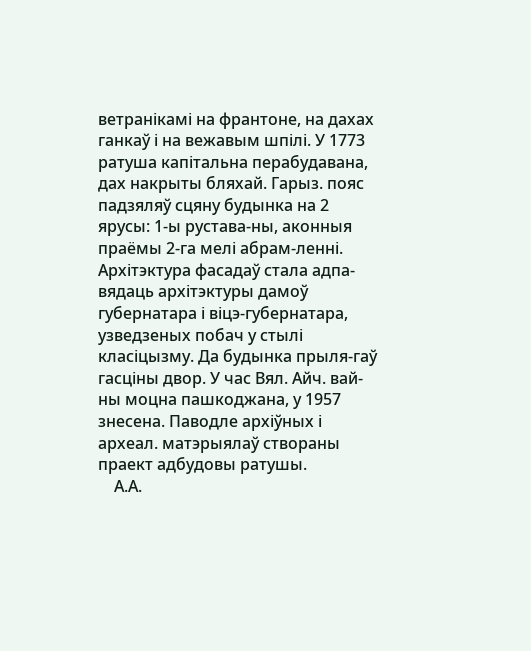ветранікамі на франтоне, на дахах ганкаў і на вежавым шпілі. У 1773 ратуша капітальна перабудавана, дах накрыты бляхай. Гарыз. пояс падзяляў сцяну будынка на 2 ярусы: 1-ы рустава-ны, аконныя праёмы 2-га мелі абрам-ленні. Архітэктура фасадаў стала адпа-вядаць архітэктуры дамоў губернатара і віцэ-губернатара, узведзеных побач у стылі класіцызму. Да будынка прыля-гаў гасціны двор. У час Вял. Айч. вай-ны моцна пашкоджана, у 1957 знесена. Паводле архіўных і археал. матэрыялаў створаны праект адбудовы ратушы.
    А.А.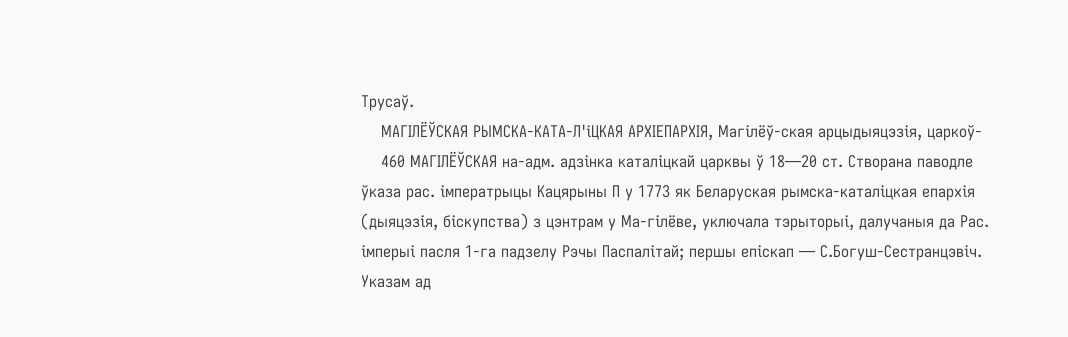Трусаў.
    МАГІЛЁЎСКАЯ РЫМСКА-КАТА-Л'іЦКАЯ АРХІЕПАРХІЯ, Магілёў-ская арцыдыяцэзія, царкоў-
    460 МАГІЛЁЎСКАЯ на-адм. адзінка каталіцкай царквы ў 18—20 ст. Створана паводле ўказа рас. імператрыцы Кацярыны П у 1773 як Беларуская рымска-каталіцкая епархія (дыяцэзія, біскупства) з цэнтрам у Ма-гілёве, уключала тэрыторыі, далучаныя да Рас. імперыі пасля 1-га падзелу Рэчы Паспалітай; першы епіскап — С.Богуш-Сестранцэвіч. Указам ад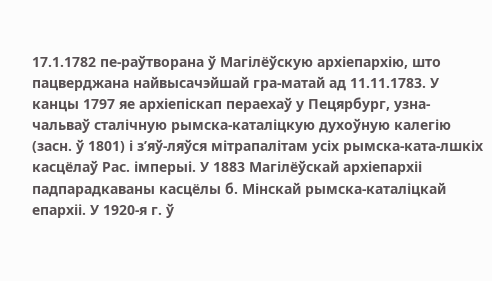17.1.1782 пе-раўтворана ў Магілёўскую архіепархію, што пацверджана найвысачэйшай гра-матай ад 11.11.1783. У канцы 1797 яе архіепіскап пераехаў у Пецярбург, узна-чальваў сталічную рымска-каталіцкую духоўную калегію (засн. ў 1801) і з’яў-ляўся мітрапалітам усіх рымска-ката-лшкіх касцёлаў Рас. імперыі. У 1883 Магілёўскай архіепархіі падпарадкаваны касцёлы б. Мінскай рымска-каталіцкай епархіі. У 1920-я г. ў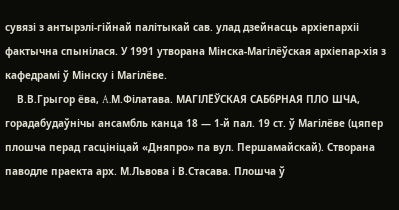сувязі з антырэлі-гійнай палітыкай сав. улад дзейнасць архіепархіі фактычна спынілася. У 1991 утворана Мінска-Магілёўская архіепар-хія з кафедрамі ў Мінску і Магілёве.
    В.В.Грыгор ёва, A.М.Філатава. МАГІЛЁЎСКАЯ САБбРНАЯ ПЛО ШЧА, горадабудаўнічы ансамбль канца 18 — 1-й пал. 19 ст. ў Магілёве (цяпер плошча перад гасцініцай «Дняпро» па вул. Першамайскай). Створана паводле праекта арх. М.Львова і В.Стасава. Плошча ў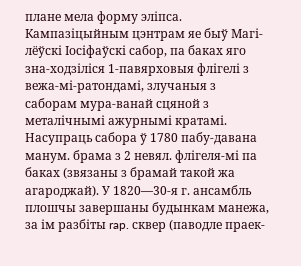плане мела форму эліпса. Кампазіцыйным цэнтрам яе быў Магі-лёўскі Іосіфаўскі сабор, па баках яго зна-ходзіліся 1-павярховыя флігелі з вежа-мі-ратондамі, злучаныя з саборам мура-ванай сцяной з металічнымі ажурнымі кратамі. Насупраць сабора ў 1780 пабу-давана манум. брама з 2 невял. флігеля-мі па баках (звязаны з брамай такой жа агароджай). У 1820—30-я г. ансамбль плошчы завершаны будынкам манежа, за ім разбіты rap. сквер (паводле праек-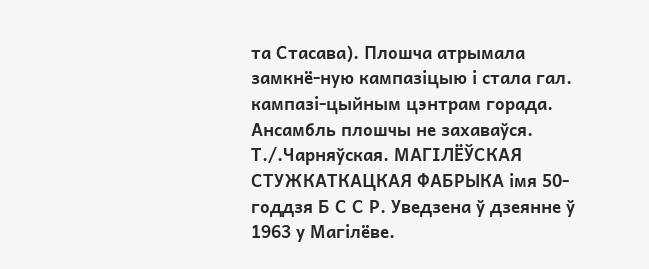та Стасава). Плошча атрымала замкнё-ную кампазіцыю і стала гал. кампазі-цыйным цэнтрам горада. Ансамбль плошчы не захаваўся. Т./.Чарняўская. МАГІЛЁЎСКАЯ СТУЖКАТКАЦКАЯ ФАБРЫКА імя 50-годдзя Б С С Р. Уведзена ў дзеянне ў 1963 у Магілёве.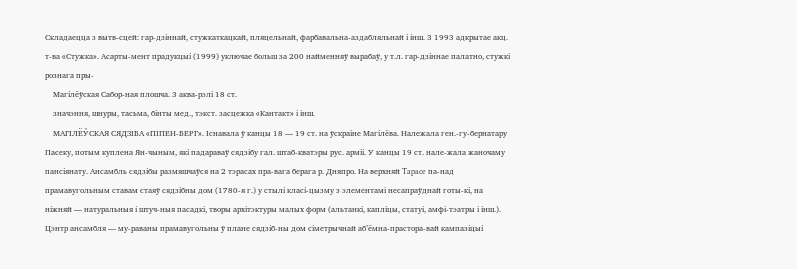Складаецца з вытв-сцей: гар-дзіннай, стужкаткацкай, пляцельнай, фарбавальна-аздабляльнай і інш. 3 1993 адкрытае акц. т-ва «Стужка». Асарты-мент прадукцыі (1999) уключае больш за 200 найменняў вырабаў, у т.л. гар-дзіннае палатно, стужкі рознага пры-
    Магілёўская Сабор-ная плошча. 3 аква-рэлі 18 ст.
    значэння, шнуры, тасьма, бінты мед., тэкст. засцежка «Кантакт» і інш.
    МАГІЛЁЎСКАЯ СЯДЗІБА «ПІПЕН-БЕРГ». Існавала ў канцы 18 — 19 ст. на ўскраіне Магілёва. Належала ген.-гу-бернатару Пасеку, потым куплена Ян-чыным, які падараваў сядзібу гал. штаб-кватэры рус. арміі. У канцы 19 ст. нале-жала жаночаму пансіянату. Ансамбль сядзібы размяшчаўся на 2 тэрасах пра-вага берага р. Дняпро. На верхняй Tapace па-над прамавугольным ставам стаяў сядзібны дом (1780-я г.) у стылі класі-цызму з элементамі несапраўднай готы-кі, на ніжняй — натуральныя і штуч-ныя пасадкі, творы архітэктуры малых форм (альтанкі, капліцы, статуі, амфі-тэатры і інш.). Цэнтр ансамбля — му-раваны прамавугольны ў плане сядзіб-ны дом сіметрычнай аб’ёмна-прастора-вай кампазіцыі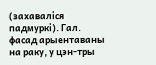(захаваліся падмуркі). Гал. фасад арыентаваны на раку, у цэн-тры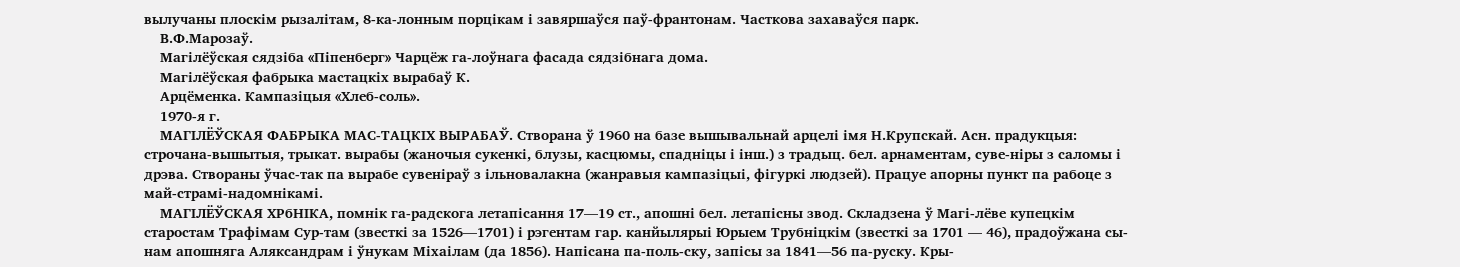вылучаны плоскім рызалітам, 8-ка-лонным порцікам і завяршаўся паў-франтонам. Часткова захаваўся парк.
    В.Ф.Марозаў.
    Магілёўская сядзіба «Піпенберг» Чарцёж га-лоўнага фасада сядзібнага дома.
    Магілёўская фабрыка мастацкіх вырабаў К.
    Арцёменка. Кампазіцыя «Хлеб-соль».
    1970-я г.
    МАГІЛЁЎСКАЯ ФАБРЫКА МАС-ТАЦКІХ ВЫРАБАЎ. Створана ў 1960 на базе вышывальнай арцелі імя Н.Крупскай. Асн. прадукцыя: строчана-вышытыя, трыкат. вырабы (жаночыя сукенкі, блузы, касцюмы, спадніцы і інш.) з традыц. бел. арнаментам, суве-ніры з саломы і дрэва. Створаны ўчас-так па вырабе сувеніраў з ільновалакна (жанравыя кампазіцыі, фігуркі людзей). Працуе апорны пункт па рабоце з май-страмі-надомнікамі.
    МАГІЛЁЎСКАЯ ХРбНІКА, помнік га-радскога летапісання 17—19 ст., апошні бел. летапісны звод. Складзена ў Магі-лёве купецкім старостам Трафімам Сур-там (звесткі за 1526—1701) і рэгентам гар. канйылярыі Юрыем Трубніцкім (звесткі за 1701 — 46), прадоўжана сы-нам апошняга Аляксандрам і ўнукам Міхаілам (да 1856). Напісана па-поль-ску, запісы за 1841—56 па-руску. Кры-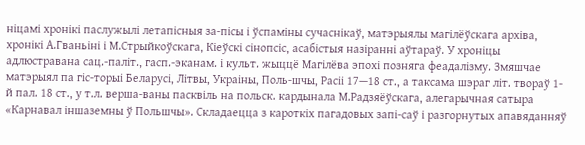ніцамі хронікі паслужылі летапісныя за-пісы і ўспаміны сучаснікаў, матэрыялы магілёўскага архіва, хронікі А.Гваньіні і М.Стрыйкоўскага, Кіеўскі сінопсіс, асабістыя назіранні аўтараў. У хроніцы адлюстравана сац.-паліт., гасп.-эканам. і культ. жыццё Магілёва эпохі позняга феадалізму. Змяшчае матэрыял па гіс-торыі Беларусі, Літвы, Украіны, Поль-шчы, Расіі 17—18 ст., а таксама шэраг літ. твораў 1-й пал. 18 ст., у т.л. верша-ваны пасквіль на польск. кардынала М.Радзяёўскага, алегарычная сатыра «Карнавал іншаземны ў Польшчы». Складаецца з кароткіх пагадовых запі-саў і разгорнутых апавяданняў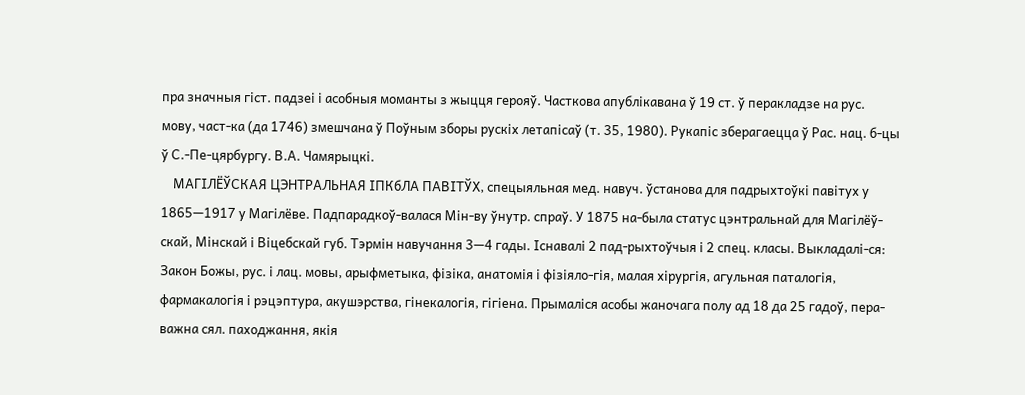пра значныя гіст. падзеі і асобныя моманты з жыцця герояў. Часткова апублікавана ў 19 ст. ў перакладзе на рус. мову, част-ка (да 1746) змешчана ў Поўным зборы рускіх летапісаў (т. 35, 1980). Рукапіс зберагаецца ў Рас. нац. б-цы ў С.-Пе-цярбургу. В.А. Чамярыцкі.
    МАГІЛЁЎСКАЯ ЦЭНТРАЛЬНАЯ ІПКбЛА ПАВІТЎХ, спецыяльная мед. навуч. ўстанова для падрыхтоўкі павітух у 1865—1917 у Магілёве. Падпарадкоў-валася Мін-ву ўнутр. спраў. У 1875 на-была статус цэнтральнай для Магілёў-скай, Мінскай і Віцебскай губ. Тэрмін навучання 3—4 гады. Існавалі 2 пад-рыхтоўчыя і 2 спец. класы. Выкладалі-ся: Закон Божы, рус. і лац. мовы, арыфметыка, фізіка, анатомія і фізіяло-гія, малая хірургія, агульная паталогія, фармакалогія і рэцэптура, акушэрства, гінекалогія, гігіена. Прымаліся асобы жаночага полу ад 18 да 25 гадоў, пера-важна сял. паходжання, якія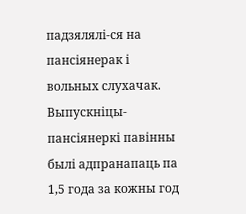падзялялі-ся на пансіянерак і вольных слухачак. Выпускніцы-пансіянеркі павінны былі адпранапаць па 1,5 года за кожны год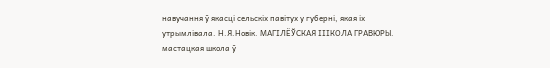навучання ў якасці сельскіх павітух у губерні, якая іх утрымлівала. Н.Я.Новік. МАГІЛЁЎСКАЯ ІІІКОЛА ГРАВЮРЫ. мастацкая школа ў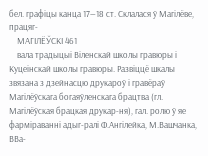бел. графіцы канца 17—18 ст. Склалася ў Магілёве, працяг-
    МАГІЛЁЎСКІ 461
    вала традыцыі Віленскай школы гравюры і Куцеінскай школы гравюры. Развіццё шкалы звязана з дзейнасцю друкароў і гравёраў Магілёўскага богаяўленскага брацтва (гл. Магілёўская брацкая друкар-ня), гал. ролю ў яе фарміраванні адыг-ралі Ф.Ангілейка, М.Вашчанка, ВВа-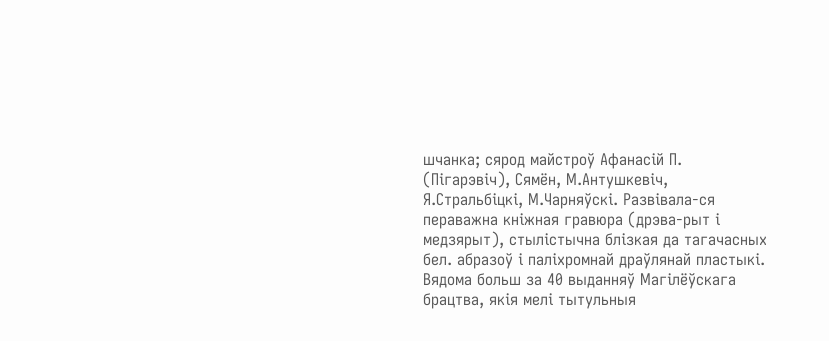шчанка; сярод майстроў Афанасій П. (Пігарэвіч), Сямён, М.Антушкевіч, Я.Стральбіцкі, М.Чарняўскі. Развівала-ся пераважна кніжная гравюра (дрэва-рыт і медзярыт), стылістычна блізкая да тагачасных бел. абразоў і паліхромнай драўлянай пластыкі. Вядома больш за 40 выданняў Магілёўскага брацтва, якія мелі тытульныя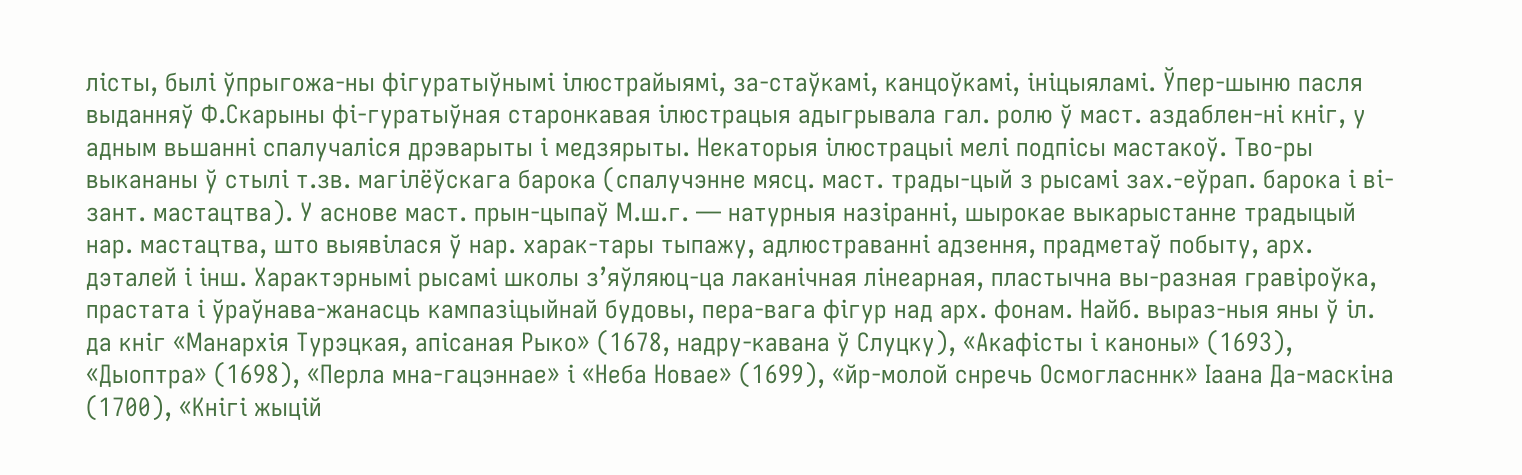лісты, былі ўпрыгожа-ны фігуратыўнымі ілюстрайыямі, за-стаўкамі, канцоўкамі, ініцыяламі. Ўпер-шыню пасля выданняў Ф.Скарыны фі-гуратыўная старонкавая ілюстрацыя адыгрывала гал. ролю ў маст. аздаблен-ні кніг, у адным вьшанні спалучаліся дрэварыты і медзярыты. Некаторыя ілюстрацыі мелі подпісы мастакоў. Тво-ры выкананы ў стылі т.зв. магілёўскага барока (спалучэнне мясц. маст. трады-цый з рысамі зах.-еўрап. барока і ві-зант. мастацтва). У аснове маст. прын-цыпаў М.ш.г. — натурныя назіранні, шырокае выкарыстанне традыцый нар. мастацтва, што выявілася ў нар. харак-тары тыпажу, адлюстраванні адзення, прадметаў побыту, арх. дэталей і інш. Характэрнымі рысамі школы з’яўляюц-ца лаканічная лінеарная, пластычна вы-разная гравіроўка, прастата і ўраўнава-жанасць кампазіцыйнай будовы, пера-вага фігур над арх. фонам. Найб. выраз-ныя яны ў іл. да кніг «Манархія Турэцкая, апісаная Рыко» (1678, надру-кавана ў Слуцку), «Акафісты і каноны» (1693), «Дыоптра» (1698), «Перла мна-гацэннае» і «Неба Новае» (1699), «йр-молой снречь Осмогласннк» Іаана Да-маскіна (1700), «Кнігі жыцій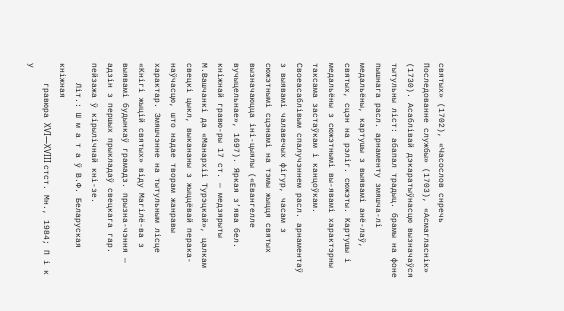святых» (1702), «Часослов снречь Последованне службы» (1703), «Асмагласнік» (1730). Асаблівай дэкаратыўнасцю вызначаўся тытульны ліст: абапал традыц. брамы на фоне пышнага расл. арнаменту змяшча-лі медальёны, картушы з выявамі анё-лаў, святых, сцэн на рэліг. сюжэты. Картушы і медальёны з сюжэтнымі вы-явамі характэрны таксама застаўкам і канцоўкам. Своеасаблівым спалучэннем расл. арнаментаў з выявамі чалавечых фігур, часам з сюжэтнымі сцэнамі на тэмы жыцця святых вызначаюцца іні-цыялы («Евангелле вучыцельнае», 1697). Яркая з’ява бел. кніжнай гравю-ры 17 ст. — медзярыты М.Вашчанкі да «Манархіі Турэцкай», цалкам свецкі цыкл, выкананы з жыццёвай перака-наўчасцю, што надае творам жанравы характар. Змяшчэнне на тытульным лісце «Кнігі жыцій святых» віду Магілё-ва з выявамі будынкаў грамадз. прызна-чэння — адзін з першых прыкладаў свецкага гар. пейзажа ў кірылічнай кні-зе.
    Літ.: Ш м а т а ў В.Ф. Беларуская кніжная
    гравюра XVI—XVIII стст. Мн., 1984; П і к у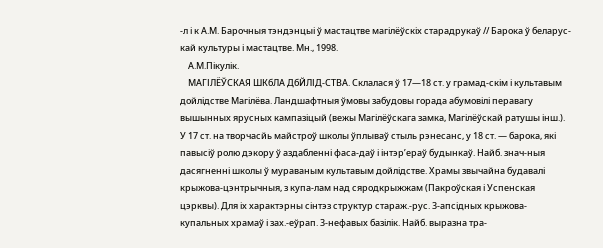-л і к А.М. Барочныя тэндэнцыі ў мастацтве магілёўскіх старадрукаў // Барока ў беларус-кай культуры і мастацтве. Мн., 1998.
    А.М.Пікулік.
    МАГІЛЁЎСКАЯ ШКбЛА ДбЙЛІД-СТВА. Склалася ў 17—18 ст. у грамад-скім і культавым дойлідстве Магілёва. Ландшафтныя ўмовы забудовы горада абумовілі перавагу вышынных ярусных кампазіцый (вежы Магілёўскага замка, Магілёўскай ратушы інш.). У 17 ст. на творчасйь майстроў школы ўплываў стыль рэнесанс, у 18 ст. — барока, які павысіў ролю дэкору ў аздабленні фаса-даў і інтэр’ераў будынкаў. Найб. знач-ныя дасягненні школы ў мураваным культавым дойлідстве. Храмы звычайна будавалі крыжова-цэнтрычныя, з купа-лам над сяродкрыжжам (Пакроўская і Успенская цэрквы). Для іх характэрны сінтэз структур стараж.-рус. 3-апсідных крыжова-купальных храмаў і зах.-еўрап. 3-нефавых базілік. Найб. выразна тра-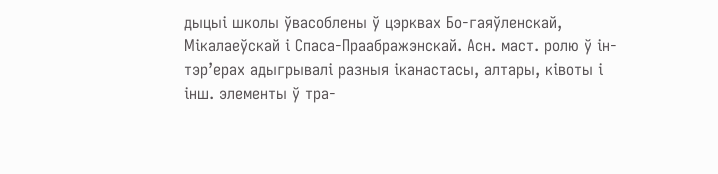дыцыі школы ўвасоблены ў цэрквах Бо-гаяўленскай, Мікалаеўскай і Спаса-Праабражэнскай. Асн. маст. ролю ў ін-тэр’ерах адыгрывалі разныя іканастасы, алтары, ківоты і інш. элементы ў тра-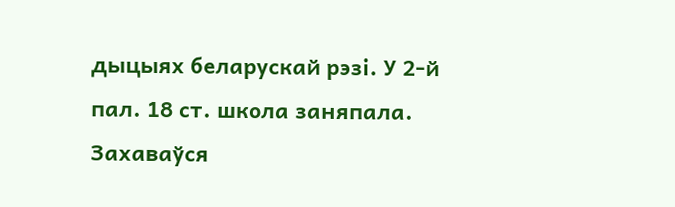дыцыях беларускай рэзі. У 2-й пал. 18 ст. школа заняпала. Захаваўся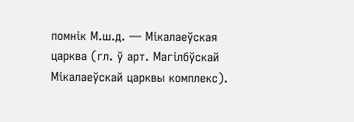помнік М.ш.д. — Мікалаеўская царква (гл. ў арт. Магілбўскай Мікалаеўскай царквы комплекс).